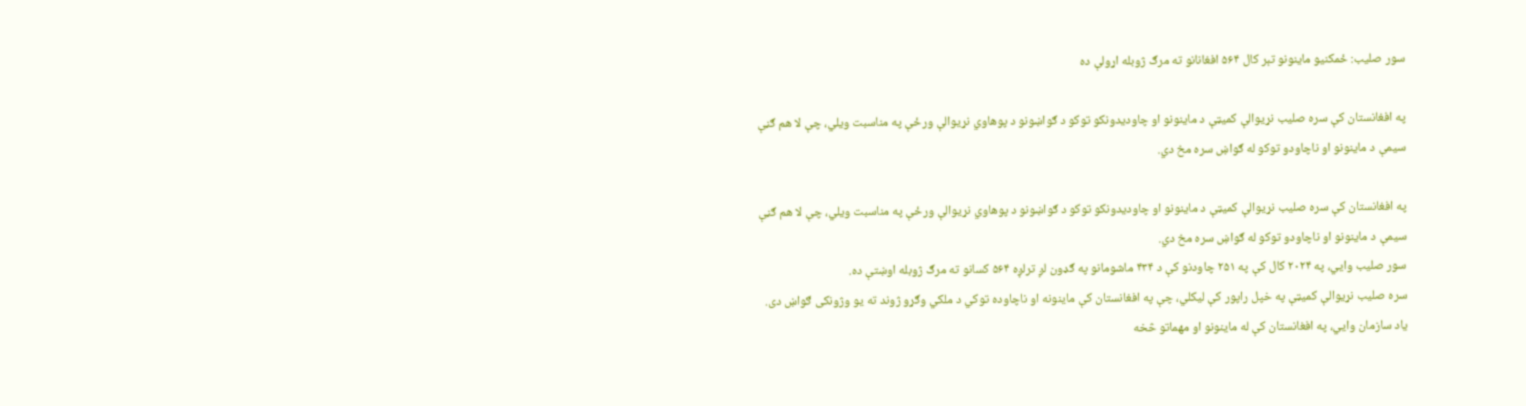سور صلیب: ځمکنیو ماینونو تېر کال ۵۶۴ افغانانو ته مرګ ژوبله اړولې ده

په افغانستان کې سره صلیب نړیوالې کمیټې د ماینونو او چاودیدونکو توکو د ګواښونو د پوهاوي نړیوالې ورځې په مناسبت ویلي، چې لا هم ګڼې سیمې د ماینونو او ناچاودو توکو له ګواښ سره مخ دي.

په افغانستان کې سره صلیب نړیوالې کمیټې د ماینونو او چاودیدونکو توکو د ګواښونو د پوهاوي نړیوالې ورځې په مناسبت ویلي، چې لا هم ګڼې سیمې د ماینونو او ناچاودو توکو له ګواښ سره مخ دي.
سور صلیب وايي، په ۲۰۲۴ کال کې په ۲۵۱ چاودنو کې د ۴۳۴ ماشومانو په ګډون لږ ترلږه ۵۶۴ کسانو ته مرګ ژوبله اوښتې ده.
سره صلیب نړیوالې کمیټې په خپل راپور کې لیکلي، چې په افغانستان کې ماینونه او ناچاوده توکي د ملکي وګړو ژوند ته یو وژونکی ګواښ دی.
یاد سازمان وايي، په افغانستان کې له ماینونو او مهماتو څخه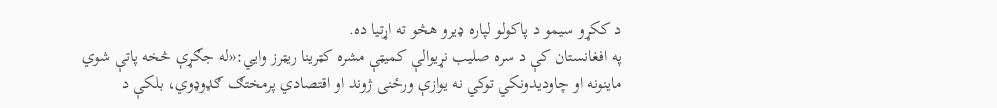د ککړو سیمو د پاکولو لپاره ډیرو هڅو ته اړتیا ده.
په افغانستان کې د سره صلیب نړیوالې کمیټې مشره کټرینا ریټرز وایي:«له جګړې څخه پاتې شوي ماینونه او چاودیدونکي توکي نه یوازې ورځنی ژوند او اقتصادي پرمختګ ګډوډوي، بلکې د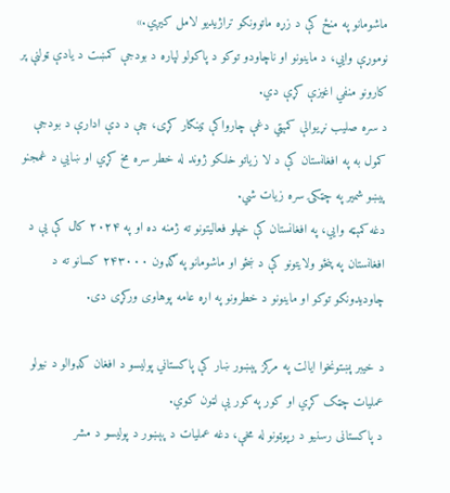ماشومانو په منځ کې د زړه ماتوونکو تراژیدیو لامل کیږي.»
نوموړې وايي، د ماینونو او ناچاودو توکو د پاکولو لپاره د بودجې کمښت د یادې ټولنې پر کارونو منفي اغیزې کړې دي.
د سره صلیب نړیوالې کمېټي دغې چارواکې ټینګار کړی، چې د دې ادارې د بودجې کمول به په افغانستان کې د لا زیاتو خلکو ژوند له خطر سره مخ کړي او ښايي د غمجنو پیښو شمیر په چټکۍ سره زیات شي.
دغه کمېټه وايي، په افغانستان کې خپلو فعالیتونو ته ژمنه ده او په ۲۰۲۴ کال کې یې د افغانستان په پنځو ولایتونو کې د ښځو او ماشومانو په ګډون ۲۴۳۰۰۰ کسانو ته د چاودیدونکو توکو او ماینونو د خطرونو په اړه عامه پوهاوی ورکړی دی.

د خیبر پښتونخوا ایالت په مرکز پېښور ښار کې پاکستاني پولیسو د افغان کډوالو د نیولو عملیات چټک کړي او کور په کور یې لټون کوي.
د پاکستانی رسنیو د رپوټونو له مخې، دغه عملیات د پېښور د پولیسو د مشر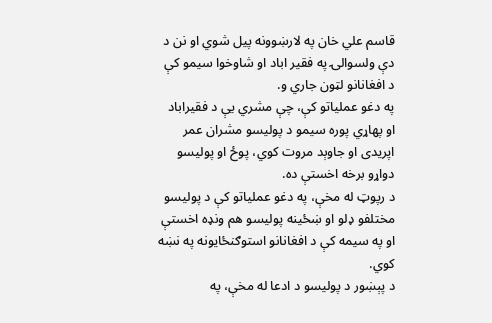قاسم علي خان په لارښوونه پیل شوي او نن د دې ولسوالۍ په فقیر اباد او شاوخوا سیمو کې د افغانانو لټون جاري و.
په دغو عملیاتو کې، چې مشري یې د فقیراباد او پهاړي پوره سیمو د پولیسو مشران عمر اپریدی او جاوېد مروت کوي، پوځ او پولیسو دواړو برخه اخستې ده.
د رپوټ له مخې، په دغو عملیاتو کې د پولیسو مختلفو ډلو او ښځینه پولیسو هم ونډه اخستې او په سیمه کې د افغانانو استوګنځایونه په نښه کوي.
د پېښور د پولیسو د ادعا له مخې، په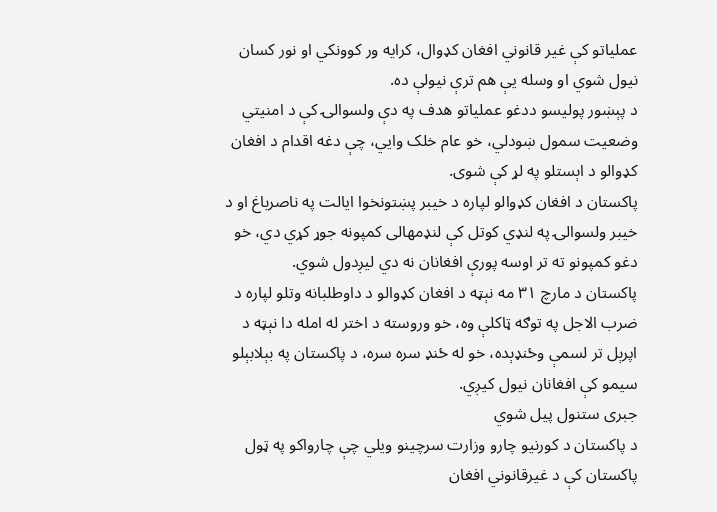عملیاتو کې غیر قانوني افغان کډوال، کرایه ور کوونکي او نور کسان نیول شوي او وسله یې هم ترې نیولې ده.
د پېښور پولیسو ددغو عملیاتو هدف په دې ولسوالۍ کې د امنیتي وضعیت سمول ښودلي، خو عام خلک وايي، چې دغه اقدام د افغان کډوالو د اېستلو په لړ کې شوی.
پاکستان د افغان کډوالو لپاره د خیبر پښتونخوا ایالت په ناصرباغ او د خیبر ولسوالۍ په لنډي کوتل کې لنډمهالی کمپونه جوړ کړي دي، خو دغو کمپونو ته تر اوسه پورې افغانان نه دي لیږدول شوي.
پاکستان د مارچ ۳۱ مه نېټه د افغان کډوالو د داوطلبانه وتلو لپاره د ضرب الاجل په توګه ټاکلې وه، خو وروسته د اختر له امله دا نېټه د اپرېل تر لسمې وځنډېده، خو له ځنډ سره سره، د پاکستان په بېلابېلو سیمو کې افغانان نیول کیږي.
جبری ستنول پیل شوي
د پاکستان د کورنیو چارو وزارت سرچینو ویلي چې چارواکو په ټول پاکستان کې د غیرقانوني افغان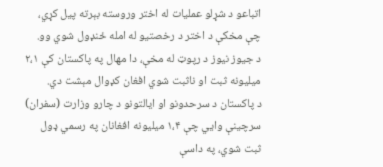اتباعو د شړلو عملیات له اختر وروسته بېرته پیل کړي، چې مخکې د اختر د رخصتیو له امله ځنډول شوي وو.
د جیوز نیوز د رپوټ له مخې، دا مهال په پاکستان کې ۲،۱ میلیونه ثبت او ناثبت شوي افغان کډوال مېشت دي.
د پاکستان د سرحدونو او ایالتونو د چارو وزارت (سفران) سرچینې وايي چې ۱،۴ میلیونه افغانان په رسمي ډول ثبت شوي، په داسې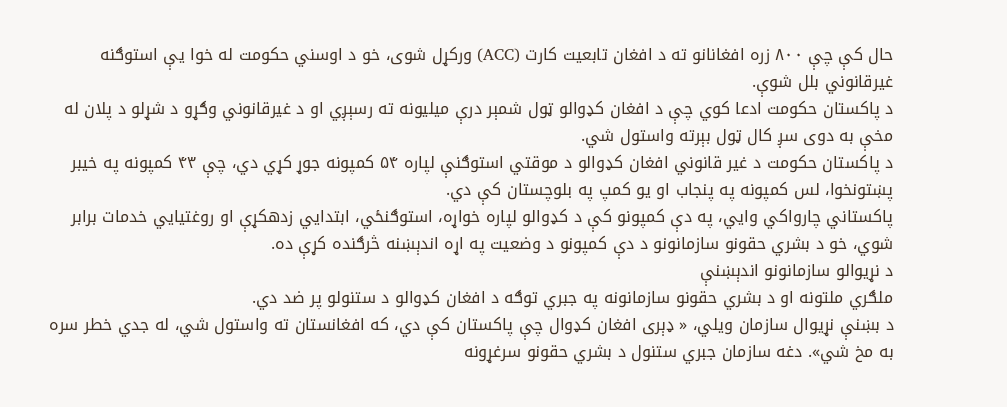حال کې چې ۸۰۰ زره افغانانو ته د افغان تابعیت کارت (ACC) ورکړل شوی، خو د اوسني حکومت له خوا یې استوګنه غیرقانوني بلل شوې.
د پاکستان حکومت ادعا کوي چې د افغان کډوالو ټول شمېر درې میلیونه ته رسېږي او د غیرقانوني وګړو د شړلو د پلان له مخې به دوی سږ کال ټول بېرته واستول شي.
د پاکستان حکومت د غیر قانوني افغان کډوالو د موقتي استوګنې لپاره ۵۴ کمپونه جوړ کړي دي، چې ۴۳ کمپونه په خیبر پښتونخوا، لس کمپونه په پنجاب او یو کمپ په بلوچستان کې دي.
پاکستاني چارواکي وايي، په دې کمپونو کې د کډوالو لپاره خواړه، استوګنځي، ابتدايي زدهکړې او روغتیایي خدمات برابر شوي، خو د بشري حقونو سازمانونو د دې کمپونو د وضعیت په اړه اندېښنه څرګنده کړې ده.
د نړیوالو سازمانونو اندېښنې
ملګري ملتونه او د بشري حقونو سازمانونه په جبري توګه د افغان کډوالو د ستنولو پر ضد دي.
د بښنې نړیوال سازمان ویلي، « ډېری افغان کډوال چې پاکستان کې دي، که افغانستان ته واستول شي، له جدي خطر سره به مخ شي». دغه سازمان جبري ستنول د بشري حقونو سرغړونه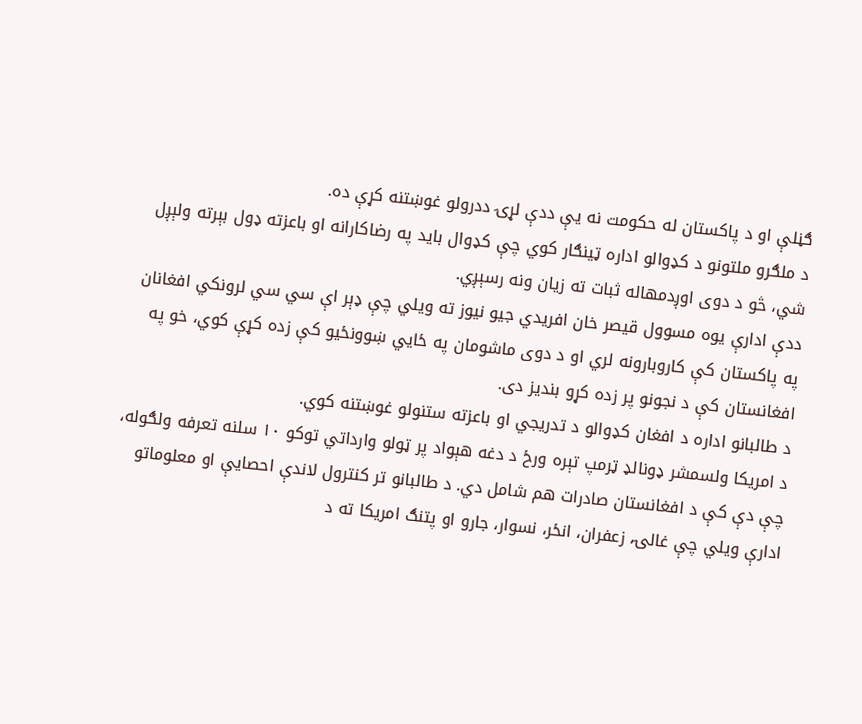ګڼلې او د پاکستان له حکومت نه یې ددې لړۍ ددرولو غوښتنه کړې ده.
د ملګرو ملتونو د کډوالو اداره ټینګار کوي چې کډوال باید په رضاکارانه او باعزته ډول بېرته ولېږل شي، څو د دوی اوږدمهاله ثبات ته زیان ونه رسېږي.
ددې ادارې یوه مسوول قیصر خان افریدي جیو نیوز ته ویلي چې ډېر اې سي سي لرونکي افغانان په پاکستان کې کاروبارونه لري او د دوی ماشومان په ځايي ښوونځیو کې زده کړې کوي، خو په افغانستان کې د نجونو پر زده کړو بندیز دی.
د طالبانو اداره د افغان کډوالو د تدریجي او باعزته ستنولو غوښتنه کوي.
د امریکا ولسمشر ډونالډ ټرمپ تېره ورځ د دغه هېواد پر ټولو وارداتي توکو ۱۰ سلنه تعرفه ولګوله، چې دې کې د افغانستان صادرات هم شامل دي. د طالبانو تر کنترول لاندې احصایې او معلوماتو ادارې ویلي چې غالۍ، زعفران، انځر، نسوار، جارو او پتنګ امریکا ته د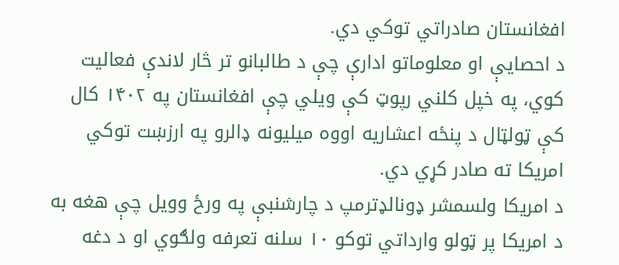افغانستان صادراتي توکي دي.
د احصایې او معلوماتو ادارې چې د طالبانو تر څار لاندې فعالیت کوي، په خپل کلني رپوټ کې ویلي چې افغانستان په ۱۴۰۲ کال کې ټولټال د پنځه اعشاریه اووه میلیونه ډالرو په ارزښت توکي امریکا ته صادر کړي دي.
د امریکا ولسمشر ډونالډترمپ د چارشنبې په ورځ وویل چې هغه به د امریکا پر ټولو وارداتي توکو ۱۰ سلنه تعرفه ولګوي او د دغه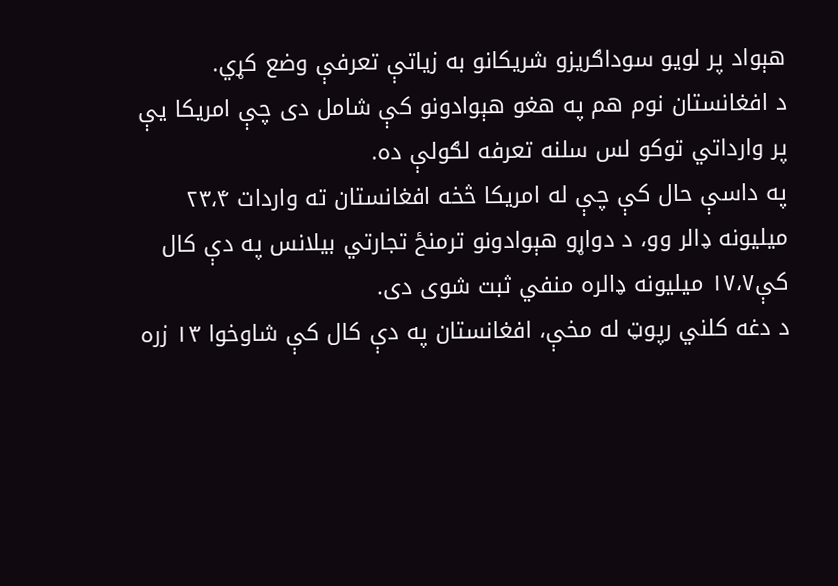هېواد پر لویو سوداګریزو شریکانو به زیاتې تعرفې وضع کړي.
د افغانستان نوم هم په هغو هېوادونو کې شامل دی چې امریکا یې پر وارداتي توکو لس سلنه تعرفه لګولې ده.
په داسې حال کې چې له امریکا څخه افغانستان ته واردات ۲۳،۴ میلیونه ډالر وو، د دواړو هېوادونو ترمنځ تجارتي بیلانس په دې کال کې۱۷،۷ میلیونه ډالره منفي ثبت شوی دی.
د دغه کلني رپوټ له مخې، افغانستان په دې کال کې شاوخوا ۱۳ زره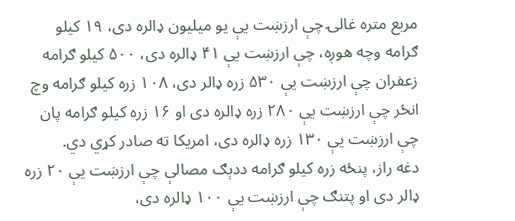مربع متره غالۍ چې ارزښت یې یو میلیون ډالره دی، ۱۹ کیلو ګرامه وچه هوږه، چې ارزښت یې ۴۱ ډالره دی، ۵۰۰ کیلو ګرامه زعفران چې ارزښت یې ۵۳۰ زره ډالر دی، ۱۰۸ زره کیلو ګرامه وچ انځر چې ارزښت یې ۲۸۰ زره ډالره دی او ۱۶ زره کیلو ګرامه پان چې ارزښت یې ۱۳۰ زره ډالره دی، امریکا ته صادر کړي دي.
دغه راز، پنځه زره کیلو ګرامه ددېګ مصالې چې ارزښت یې ۲۰ زره ډالر دی او پتنګ چې ارزښت یې ۱۰۰ ډالره دی،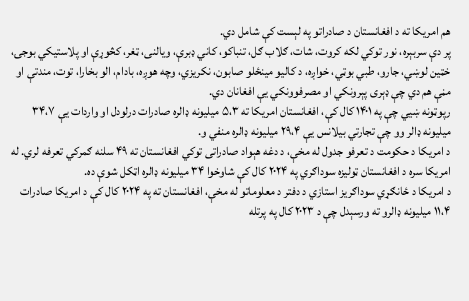هم امریکا ته د افغانستان د صادراتو په لېست کې شامل دي.
پر دې سربېره، نور توکي لکه کروت، شات، ګلاب ګل، تنباکو، کاني ډبرې، ویالنی، ټغر، کڅوړې او پلاستیکي بوجۍ، خټین لوښي، جارو، طبي بوټي، خواږه، د کالیو مینځلو صابون، نکریزي، وچه هوږه، بادام، الو بخارا، توت، مندتې او مڼې هم دي چې ډېری پېرونکي او مصرفوونکي یې افغانان دي.
رپوټونه ښيي چې په ۱۴۰۱ کال کې، افغانستان امریکا ته ۵،۳ میلیونه ډالره صادرات درلودل او واردات یې ۳۴،۷ میلیونه ډالر وو چې تجارتي بیلانس یې ۲۹،۴ میلیونه ډالره منفي و.
د امریکا د حکومت د تعرفو جدول له مخې، د دغه هېواد صادراتی توکي افغانستان ته ۴۹ سلنه ګمرکي تعرفه لري. له امریکا سره د افغانستان ټولیزه سوداګري په ۲۰۲۴ کال کې شاوخوا ۳۴ میلیونه ډالره اټکل شوې ده.
د امریکا د ځانګړي سوداګریز استازي د دفتر د معلوماتو له مخې، افغانستان ته په ۲۰۲۴ کال کې د امریکا صادرات ۱۱،۴ میلیونه ډالرو ته ورسېدل چې د ۲۰۲۳ کال په پرتله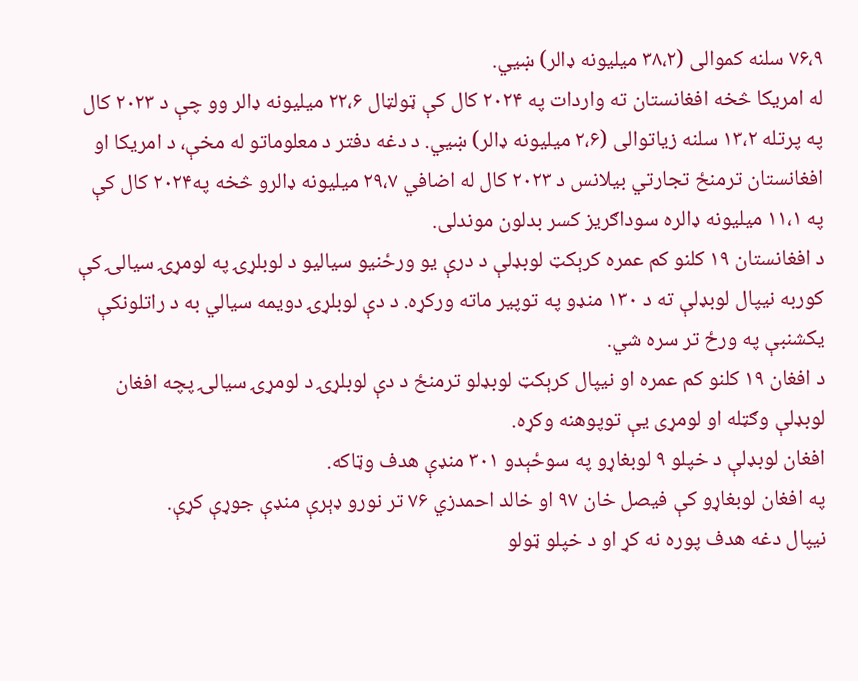۷۶،۹ سلنه کموالی (۳۸،۲ میلیونه ډالر) ښيي.
له امریکا څخه افغانستان ته واردات په ۲۰۲۴ کال کې ټولټال ۲۲،۶ میلیونه ډالر وو چې د ۲۰۲۳ کال په پرتله ۱۳،۲ سلنه زیاتوالی (۲،۶ میلیونه ډالر) ښيي. د دغه دفتر د معلوماتو له مخې، د امریکا او افغانستان ترمنځ تجارتي بیلانس د ۲۰۲۳ کال له اضافي ۲۹،۷ میلیونه ډالرو څخه په۲۰۲۴ کال کې په ۱۱،۱ میلیونه ډالره سوداګریز کسر بدلون موندلی.
د افغانستان ۱۹ کلنو کم عمره کرېکټ لوبډلې د درې يو ورځنيو سیاليو د لوبلړۍ په لومړۍ سيالۍ کې کوربه نيپال لوبډلې ته د ۱۳۰ منډو په توپير ماته ورکړه. د دې لوبلړۍ دویمه سیالي به د راتلونکې يکشنبې په ورځ تر سره شي.
د افغان ۱۹ کلنو کم عمره او نيپال کرېکټ لوبډلو ترمنځ د دې لوبلړۍ د لومړۍ سيالۍ پچه افغان لوبډلې وګټله او لومړی يې توپوهنه وکړه.
افغان لوبډلې د خپلو ۹ لوبغاړو په سوځېدو ۳۰۱ منډې هدف وټاکه.
په افغان لوبغاړو کې فیصل خان ۹۷ او خالد احمدزي ۷۶ تر نورو ډېرې منډې جوړې کړې.
نيپال دغه هدف پوره نه کړ او د خپلو ټولو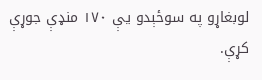لوبغاړو په سوځېدو یې ۱۷۰ منډې جوړې کړې.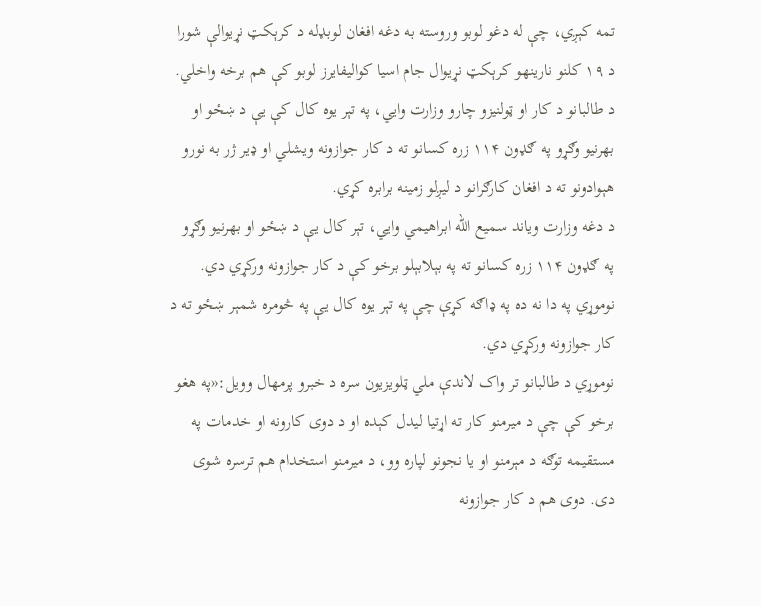تمه کېږي، چې له دغو لوبو وروسته به دغه افغان لوبډله د کرېکټ نړیوالې شورا د ۱۹ کلنو نارینهو کرېکټ نړیوال جام اسیا کوالیفایرز لوبو کې هم برخه واخلي.
د طالبانو د کار او ټولنیزو چارو وزارت وايي، په تېر یوه کال کې یې د ښځو او بهرنیو وګړو په ګډون ۱۱۴ زره کسانو ته د کار جوازونه ویشلي او ډیر ژر به نورو هېوادونو ته د افغان کارګرانو د لیږلو زمینه برابره کړي.
د دغه وزارت ویاند سمیع الله ابراهیمي وايي، تېر کال یې د ښځو او بهرنیو وګړو په ګډون ۱۱۴ زره کسانو ته په بېلابېلو برخو کې د کار جوازونه ورکړي دي.
نوموړي په دا نه ده په ډاګه کړې چې په تېر یوه کال یې په څومره شمېر ښځو ته د کار جوازونه ورکړي دي.
نوموړي د طالبانو تر واک لاندې ملي ټلویزیون سره د خبرو پرمهال وویل:«په هغو برخو کې چې د میرمنو کار ته اړتیا لیدل کېده او د دوی کارونه او خدمات په مستقیمه توګه د مېرمنو او یا نجونو لپاره وو، د میرمنو استخدام هم ترسره شوی دی. دوی هم د کار جوازونه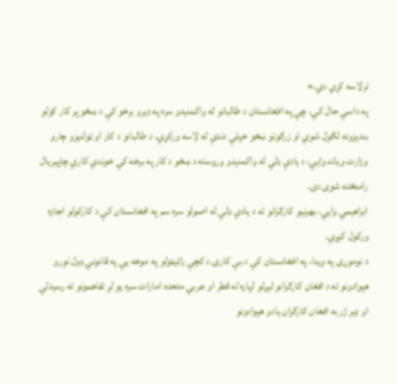ترلاسه کړي دي.»
په داسې حال کې، چې په افغانستان د طالبانو له واکمنېدو سره په ډیرو برخو کې د ښځو پر کار کولو بندیزونه لګول شوي او زرګونو ښځو خپلې دندې له لاسه ورکړې، د طالبانو د کار او ټولنیزو چارو وزارت ویاند وايي، د یادې ډلې له واکمنېدو وروسته د ښځو د کار په برخه کې خوندي کاري چاپیریال رامنځته شوی دی.
ابراهیمي وايي، بهرنيو کارګرانو ته د یادې ډلې له اصولو سره سم په افغانستان کې د کارکولو اجازه ورکول کیږي.
د نوموړی په وینا، په افغانستان کې د بې کارۍ د کچې راټیټولو په موخه یې په قانوني ډول نورو هېوادونو ته د افغان کارګرانو لیږلو لپاره له قطر او عربي متحده امارات سره یو لړ تفاهمونو ته رسیدلي او ډیر ژر به افغان کارګران یادو هېوادونو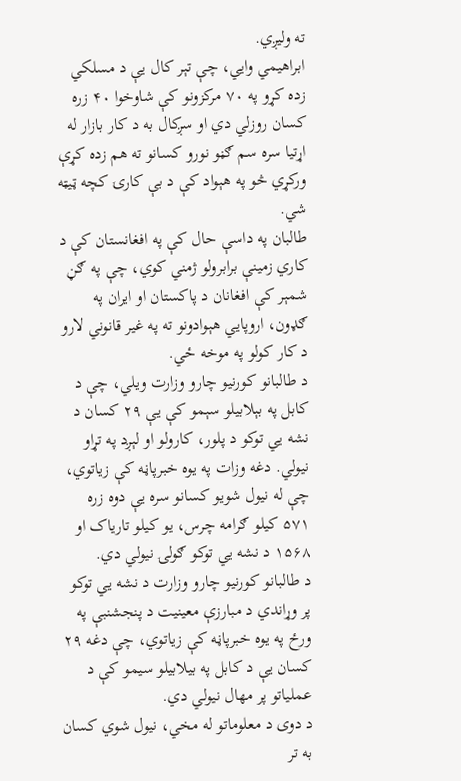ته ولیږي.
ابراهیمي وایي، چې تېر کال یې د مسلکي زده کړو په ۷۰ مرکزونو کې شاوخوا ۴۰ زره کسان روزلي دي او سږکال به د کار بازار له اړتیا سره سم ګڼو نورو کسانو ته هم زده کړې ورکړي څو په هېواد کې د بې کارۍ کچه ټیټه شي.
طالبان په داسې حال کې په افغانستان کې د کاري زمینې برابرولو ژمني کوي، چې په ګڼ شمېر کې افغانان د پاکستان او ایران په ګډون، اروپايي هېوادونو ته په غیر قانوني لارو د کار کولو په موخه ځي.
د طالبانو کورنیو چارو وزارت ویلي، چې د کابل په بېلابیلو سېمو کې يې ۲۹ کسان د نشه یي توکو د پلور، کارولو او لېږد په تړاو نيولي. دغه وزات په يوه خبرپاڼه کې زياتوي، چې له نیول شويو کسانو سره یې دوه زره ۵۷۱ کیلو ګرامه چرس، یو کیلو تاریاک او ۱۵۶۸ د نشه يي توکو ګولۍ نيولي دي.
د طالبانو کورنیو چارو وزارت د نشه يي توکو پر وړاندي د مبارزې معینیت د پنجشنبې په ورځ په یوه خبرپاڼه کې زياتوي، چې دغه ۲۹ کسان یې د کابل په بیلابیلو سیمو کې د عملیاتو پر مهال نیولي دي.
د دوی د معلوماتو له مخي، نیول شوي کسان به تر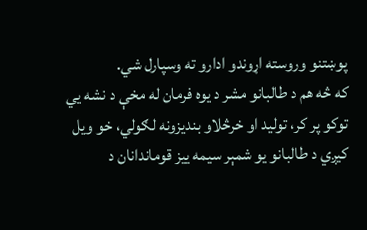پوښتنو وروسته اړوندو ادارو ته وسپارل شي.
که څه هم د طالبانو مشر د یوه فرمان له مخې د نشه یي توکو پر کر، تولید او خرڅلاو بندیزونه لګولي، خو ویل کیږي د طالبانو یو شمېر سیمه ییز قوماندانان د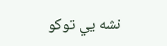نشه يي توکو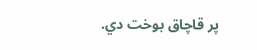پر قاچاق بوخت دي.